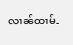လၢၼ်ထၢမ်-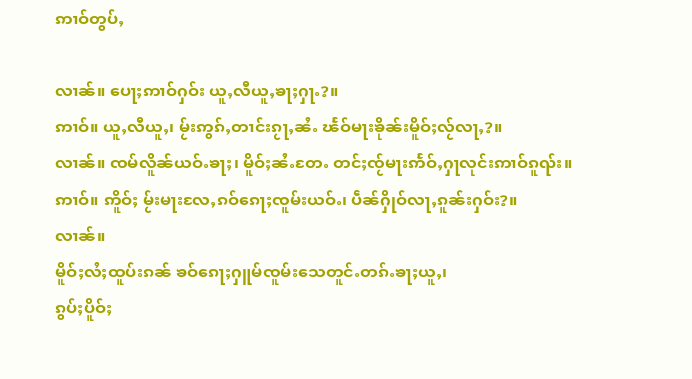ဢၢဝ်တွပ်ႇ

လၢၼ်။ ပေႃႈဢၢဝ်ႁဝ်း ယူႇလီယူႇၶႃႈႁႃႉ?။
ဢၢဝ်။ ယူႇလီယူႇ၊ မႂ်းဢွၵ်ႇတၢင်းၵႂႃႇၼႆႉ ၽႅဝ်မႃးၶိုၼ်းမိူဝ်ႈလႂ်လႃႇ?။
လၢၼ်။ ၸမ်လိူၼ်ယဝ်ႉၶႃႈ၊ မိူဝ်ႈၼႆႉတႄႉ တင်ႈၸႂ်မႃးဢႅဝ်ႇႁႃလုင်းဢၢဝ်ၵူၺ်း။
ဢၢဝ်။ ဢိူဝ်ႈ မႂ်းမႃးလႄႇၵဝ်ၵေႃႈၸူမ်းယဝ်ႉ၊ ပဵၼ်ႁိုဝ်လႃႇၵူၼ်းႁဝ်း?။
လၢၼ်။
မိူဝ်ႈလႆႈထူပ်းၵၼ် ၶဝ်ၵေႃႈႁူမ်ၸူမ်းသေတူင်ႉတၵ်ႉၶႃႈယူႇ၊
ၵွပ်ႈပိူဝ်ႈ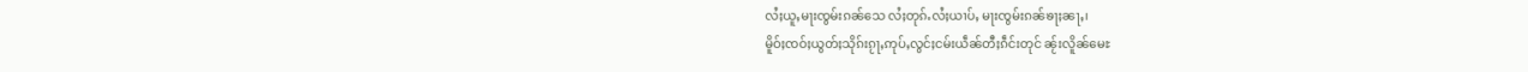လႆႈယူႇမႃးၸွမ်းၵၼ်သေ လႆႈတုၵ်ႉလႆႈယၢပ်ႇ မႃးၸွမ်းၵၼ်ၶႃႈၼႃႇ၊
မိူဝ်ႈၸဝ်ႈယွတ်ႈသိုၵ်းၵႂႃႇဢုပ်ႇလွင်ႈငမ်းယဵၼ်တီႈၵဵင်းတုင် ၼႂ်းလိူၼ်မေႊ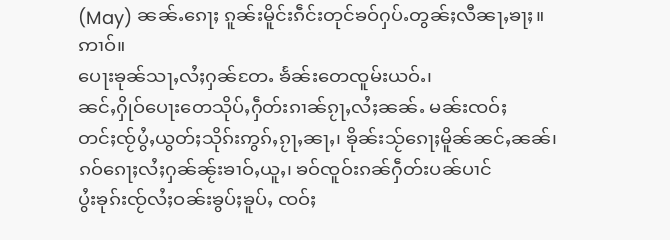(May) ၼၼ်ႉၵေႃႈ ၵူၼ်းမိူင်းၵဵင်းတုင်ၶဝ်ႁပ်ႉတွၼ်ႈလီၼႃႇၶႃႈ။
ဢၢဝ်။
ပေႃးၶုၼ်သႃႇလႆႈႁၼ်တႄႉ ၶႅၼ်းတေၸူမ်းယဝ်ႉ၊
ၼင်ႇႁိုဝ်ပေႃးတေသိုပ်ႇႁဵတ်းၵၢၼ်ၵႂႃႇလႆႈၼၼ်ႉ မၼ်းၸဝ်ႈ
တင်ႈၸႂ်ပွႆႇယွတ်ႈသိုၵ်းဢွၵ်ႇၵႂႃႇၼႃႇ၊ ၶိုၼ်းသႂ်ၵေႃႈမိူၼ်ၼင်ႇၼၼ်၊
ၵဝ်ၵေႃႈလႆႈႁၼ်ၼႂ်းၶၢဝ်ႇယူႇ၊ ၶဝ်ၸူဝ်းၵၼ်ႁဵတ်းပၼ်ပၢင်
ပွႆးၶုၵ်းၸႂ်လႆႈဝၼ်းၶွပ်ႈၶူပ်ႇ ၸဝ်ႈ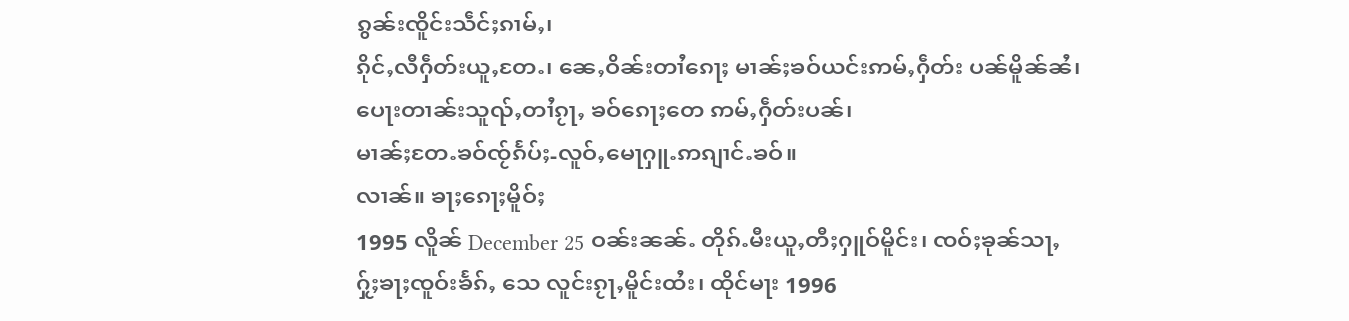ၵွၼ်းၸိူင်းသဵင်ႈၵၢမ်ႇ၊
ၵိုင်ႇလီႁဵတ်းယူႇတႄႉ၊ ၼေႇဝိၼ်းတၢႆၵေႃႈ မၢၼ်ႈၶဝ်ယင်းဢမ်ႇႁဵတ်း ပၼ်မိူၼ်ၼႆ၊
ပေႃးတၢၼ်းသူၺ်ႇတၢႆၵႂႃႇ ၶဝ်ၵေႃႈတေ ဢမ်ႇႁဵတ်းပၼ်၊
မၢၼ်ႈတႄႉၶဝ်ၸႂ်ၵႅပ်ႈ-လူဝ်ႇမေႃႁူႉဢၵျၢင်ႉၶဝ်။
လၢၼ်။ ၶႃႈၵေႃႈမိူဝ်ႈ
1995 လိူၼ် December 25 ဝၼ်းၼၼ်ႉ တိုၵ်ႉမီးယူႇတီႈႁူဝ်မိူင်း၊ ၸဝ်ႈၶုၼ်သႃႇ
ႁႂ်ႈၶႃႈၸူဝ်းၶႅၵ်ႇ သေ လူင်းၵႂႃႇမိူင်းထႆး၊ ထိုင်မႃး 1996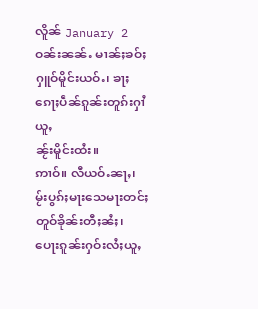လိူၼ် January 2
ဝၼ်းၼၼ်ႉ မၢၼ်ႈၶဝ်ႈႁူဝ်မိူင်းယဝ်ႉ၊ ၶႃႈၵေႃႈပဵၼ်ၵူၼ်းတူၵ်းႁၢႆယူႇ
ၼႂ်းမိူင်းထႆး။
ဢၢဝ်။ လီယဝ်ႉၼႃႇ၊
မႂ်းပွၵ်ႈမႃးသေမႃးတင်ႈတူဝ်ၶိုၼ်းတီႈၼႆႈ၊
ပေႃးၵူၼ်းႁဝ်းလႆႈယူႇ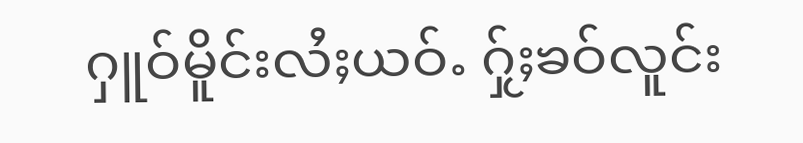ႁူဝ်မိူင်းလႆႈယဝ်ႉ ႁႂ်ႈၶဝ်လူင်း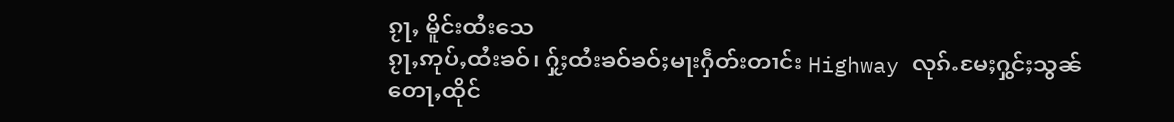ၵႂႃႇ မိူင်းထႆးသေ
ၵႂႃႇဢုပ်ႇထႆးၶဝ်၊ ႁႂ်ႈထႆးၶဝ်ၶဝ်ႈမႃးႁဵတ်းတၢင်း Highway လုၵ်ႉမႄႈႁွင်ႈသွၼ်
တေႃႇထိုင်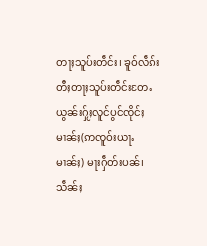တႃႈသူပ်းတဵင်း၊ ၶူဝ်လဵၵ်းတီႈတႃႈသူပ်းတဵင်းတႄႉ
ယွၼ်းႁႂ်ႈလူင်ပွင်ၸိုင်ႈမၢၼ်ႈ(ဢၸူဝ်းယႃႉမၢၼ်ႈ) မႃးႁဵတ်းပၼ်၊
သဵၼ်ႈ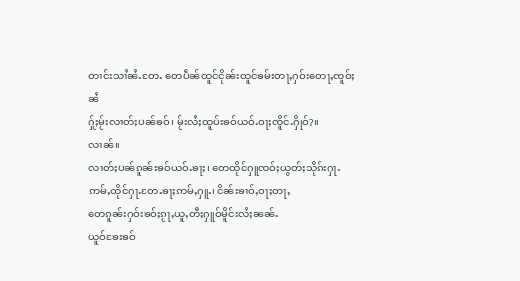တၢင်းသၢႆၼႆႉတႄႉ တေပဵၼ်ထူင်ငိုၼ်းထူင်ၶမ်းတႃႇႁဝ်းတေႃႇၸူဝ်ႈၼႆ
ႁႂ်ႈမႂ်းလၢတ်ႈပၼ်ၶဝ်၊ မႂ်းလႆႈထူပ်းၶဝ်ယဝ်ႉဝႃႈၸိူင်ႉႁိုဝ်?။
လၢၼ်။
လၢတ်ႈပၼ်ၵူၼ်းၶဝ်ယဝ်ႉၶႃႈ၊ တေထိုင်ႁူၸဝ်ႈယွတ်ႈသိုၵ်းႁႃႉ
ဢမ်ႇထိုင်ႁႃႉတႄႉၶႃႈဢမ်ႇႁူႉ၊ ငိၼ်းၶၢဝ်ႇဝႃႈတႃႇ
တေၵူၼ်းႁဝ်းၶဝ်ႈၵႂႃႇယူႇတီႈႁူဝ်မိူင်းလႆႈၼၼ်ႉ
ယူဝ်ၶႄးၶဝ်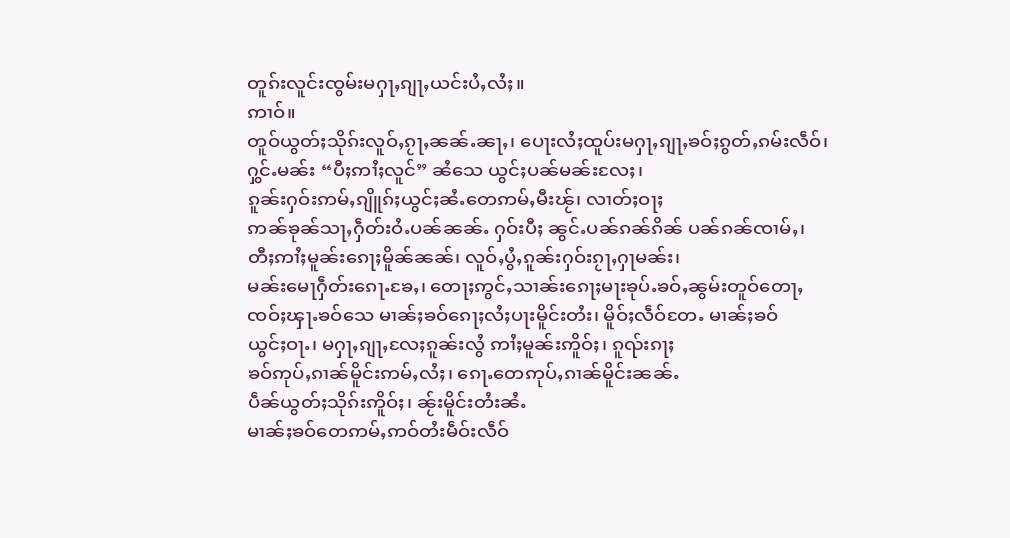တူၵ်းလူင်းၸွမ်းမႁႃႇၵျႃႇယင်းပႆႇလႆႈ။
ဢၢဝ်။
တူဝ်ယွတ်ႈသိုၵ်းလူဝ်ႇၵႂႃႇၼၼ်ႉၼႃႇ၊ ပေႃးလႆႈထူပ်းမႁႃႇၵျႃႇၶဝ်ႈၵွတ်ႇၵမ်းလဵဝ်၊
ႁွင်ႉမၼ်း “ပီႈဢၢႆႈလူင်” ၼႆသေ ယွင်ႈပၼ်မၼ်းလႄႈ၊
ၵူၼ်းႁဝ်းဢမ်ႇၵျိူၵ်ႈယွင်ႈၼႆႉတေဢမ်ႇမီးၽႂ်၊ လၢတ်ႈဝႃႈ
ဢၼ်ၶုၼ်သႃႇႁဵတ်းဝႆႉပၼ်ၼၼ်ႉ ႁဝ်းပီႈ ၼွင်ႉပၼ်ၵၼ်ၵိၼ် ပၼ်ၵၼ်ၸၢမ်ႇ၊
တီႈဢၢႆႈမူၼ်းၵေႃႈမိူၼ်ၼၼ်၊ လူဝ်ႇပွႆႇၵူၼ်းႁဝ်းၵႂႃႇႁႃမၼ်း၊
မၼ်းမေႃႁဵတ်းၵေႃႉၶႄႇ၊ တေႃႈဢွင်ႇသၢၼ်းၵေႃႈမႃးၶုပ်ႉၶဝ်ႇၼွမ်းတူဝ်တေႃႇ
ၸဝ်ႈၾႃႉၶဝ်သေ မၢၼ်ႈၶဝ်ၵေႃႈလႆႈပႃးမိူင်းတႆး၊ မိူဝ်ႈလဵဝ်တႄႉ မၢၼ်ႈၶဝ်
ယွင်ႈဝႃႉ၊ မႁႃႇၵျႃႇလႄႈၵူၼ်းလွႆ ဢၢႆႈမူၼ်းဢိူဝ်ႈ၊ ၵူၺ်းၵႃႈ
ၶဝ်ဢုပ်ႇၵၢၼ်မိူင်းဢမ်ႇလႆႈ၊ ၵေႃႉတေဢုပ်ႇၵၢၼ်မိူင်းၼၼ်ႉ
ပဵၼ်ယွတ်ႈသိုၵ်းဢိူဝ်ႈ၊ ၼႂ်းမိူင်းတႆးၼႆႉ
မၢၼ်ႈၶဝ်တေဢမ်ႇဢဝ်တႆးမဵဝ်းလဵဝ်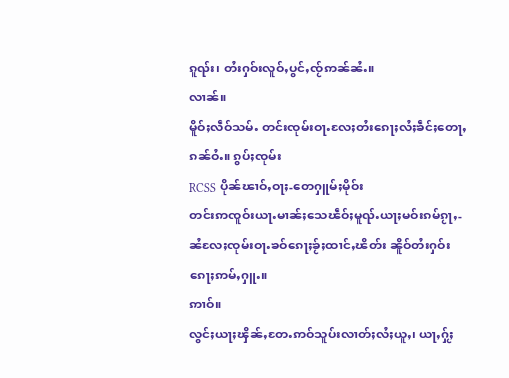ၵူၺ်း၊ တႆးႁဝ်းလူဝ်ႇပွင်ႇၸႂ်ဢၼ်ၼႆႉ။
လၢၼ်။
မိူဝ်ႈလဵဝ်သမ်ႉ တင်းၸုမ်းဝႃႉလႄႈတႆးၵေႃႈလႆႈၶဵင်ႈတေႃႇၵၼ်ဝႆႉ။ ၵွပ်ႈၸုမ်း
RCSS ပိုၼ်ၽၢဝ်ႇဝႃႈ-တေႁူမ်ႈမိုဝ်း
တင်းဢၸူဝ်းယႃႉမၢၼ်ႈသေၽဵဝ်ႈမူၺ်ႉယႃႈမဝ်းၵမ်ၵႂႃႇ-
ၼႆလႄႈၸုမ်းဝႃႉၶဝ်ၵေႃႈၶႂ်ႈထၢင်ႇၽိတ်း ၼိူဝ်တႆးႁဝ်းၵေႃႈဢမ်ႇႁူႉ။
ဢၢဝ်။
လွင်ႈယႃႈၾိၼ်ႇတႄႉဢဝ်သူပ်းလၢတ်ႈလႆႈယူႇ၊ ယႃႇႁႂ်ႈ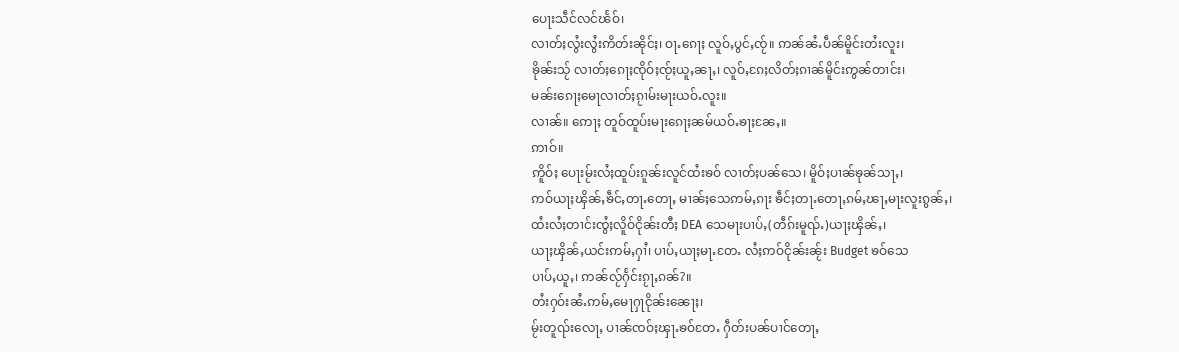ပေႃးသဵင်လင်ၽႅဝ်၊
လၢတ်ႈလွႆးလွႆးဢိတ်းၼိုင်ႈ၊ ဝႃႉၵေႃႈ လူဝ်ႇပွင်ႇၸႂ်။ ဢၼ်ၼႆႉပဵၼ်မိူင်းတႆးလူး၊
ၶိုၼ်းသႂ် လၢတ်ႈၵေႃႈၸိုဝ်ႈၸႂ်ႈယူႇၼႃႇ၊ လူဝ်ႇၵႄႈလိတ်ႈၵၢၼ်မိူင်းဢွၼ်တၢင်း၊
မၼ်းၵေႃႈမေႃလၢတ်ႈၵႂၢမ်းမႃးယဝ်ႉလူး။
လၢၼ်။ ဢေႃႈ တူဝ်ထူပ်းမႃးၵေႃႈၼမ်ယဝ်ႉၶႃႈၼႄႇ။
ဢၢဝ်။
ဢိူဝ်ႈ ပေႃးမႂ်းလႆႈထူပ်းၵူၼ်းလူင်ထႆးၶဝ် လၢတ်ႈပၼ်သေ၊ မိူဝ်ႈပၢၼ်ၶုၼ်သႃႇ၊
ဢဝ်ယႃႈၾိၼ်ႇၶဵင်ႇတႃႉတေႃႇ မၢၼ်ႈသေဢမ်ႇၵႃး ၶဵင်ႈတႃႉတေႃႇၵမ်ႇၽႃႇမႃးလူးၵွၼ်ႇ၊
ထႆးလႆႈတၢင်းၸွႆႈလိူဝ်ငိုၼ်းတီႈ DEA သေမႃးပၢပ်ႇ(တဵၵ်းမူၺ်ႉ)ယႃႈၾိၼ်ႇ၊
ယႃႈၾိၼ်ႇယင်းဢမ်ႇႁၢႆ၊ ပၢပ်ႇယႃႈမႃႉတႄႉ လႆႈဢဝ်ငိုၼ်းၼႂ်း Budget ၶဝ်သေ
ပၢပ်ႇယူႇ၊ ဢၼ်လႂ်ႁႅင်းၵႂႃႇၵၼ်?။
တႆးႁဝ်းၼႆႉဢမ်ႇမေႃႁႃငိုၼ်းၼေႃႈ၊
မႂ်းတူၺ်းလေႃႇ ပၢၼ်ၸဝ်ႈၾႃႉၶဝ်တႄႉ ႁဵတ်းပၼ်ပၢင်တေႃႇ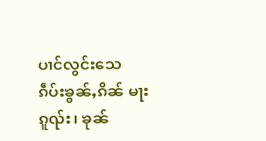ပၢင်လွင်းသေ
ၵဵပ်းၶွၼ်ႇၵိၼ် မႃးၵူၺ်း၊ ၶုၼ်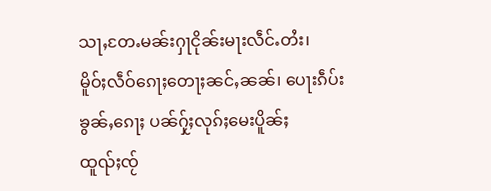သႃႇတႄႉမၼ်းႁႃငိုၼ်းမႃးလဵင်ႉတႆး၊
မိူဝ်ႈလဵဝ်ၵေႃႈတေႃႈၼင်ႇၼၼ်၊ ပေႃးၵဵပ်းၶွၼ်ႇၵေႃႈ ပၼ်ႁႂ်ႈလုၵ်ႈမေးပိူၼ်ႈ
ထူၺ်ႈၸႂ်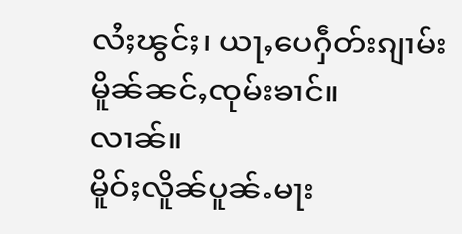လႆႈၽွင်ႈ၊ ယႃႇပေႁဵတ်းၵျၢမ်းမိူၼ်ၼင်ႇၸုမ်းၶၢင်။
လၢၼ်။
မိူဝ်ႈလိူၼ်ပူၼ်ႉမႃး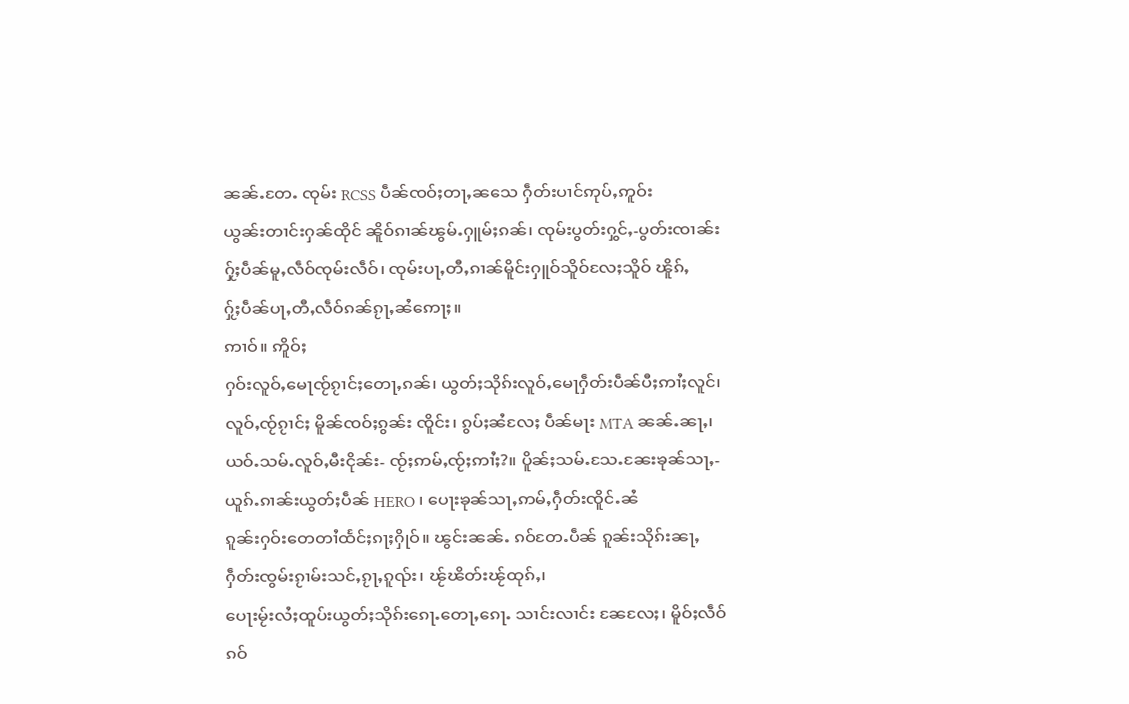ၼၼ်ႉတႄႉ ၸုမ်း RCSS ပဵၼ်ၸဝ်ႈတႃႇၼသေ ႁဵတ်းပၢင်ဢုပ်ႇဢူဝ်း
ယွၼ်းတၢင်းႁၼ်ထိုင် ၼိူဝ်ၵၢၼ်ၽွမ်ႉႁူမ်ႈၵၼ်၊ ၸုမ်းပွတ်းႁွင်ႇ-ပွတ်းၸၢၼ်း
ႁႂ်ႈပဵၼ်မူႇလဵဝ်ၸုမ်းလဵဝ်၊ ၸုမ်းပႃႇတီႇၵၢၼ်မိူင်းႁူဝ်သိူဝ်လႄႈသိူဝ် ၽိူၵ်ႇ
ႁႂ်ႈပဵၼ်ပႃႇတီႇလဵဝ်ၵၼ်ၵႂႃႇၼႆဢေႃႈ။
ဢၢဝ်။ ဢိူဝ်ႈ
ႁဝ်းလူဝ်ႇမေႃၸႂ်ၵႂၢင်ႈတေႃႇၵၼ်၊ ယွတ်ႈသိုၵ်းလူဝ်ႇမေႃႁဵတ်းပဵၼ်ပီႈဢၢႆႈလူင်၊
လူဝ်ႇၸႂ်ၵႂၢင်ႈ မိူၼ်ၸဝ်ႈၵွၼ်း ၸိူင်း၊ ၵွပ်ႈၼႆလႄႈ ပဵၼ်မႃး MTA ၼၼ်ႉၼႃႇ၊
ယဝ်ႉသမ်ႉလူဝ်ႇမီးငိုၼ်း- ၸႂ်ႈဢမ်ႇၸႂ်ႈဢၢႆႈ?။ ပိူၼ်ႈသမ်ႉသႄႉၼႄးၶုၼ်သႃႇ-
ယူၵ်ႉၵၢၼ်းယွတ်ႈပဵၼ် HERO ၊ ပေႃးၶုၼ်သႃႇဢမ်ႇႁဵတ်းၸိူင်ႉၼႆ
ၵူၼ်းႁဝ်းတေတၢႆထႅင်ႈၵႃႈႁိုဝ်။ ၽွင်းၼၼ်ႉ ၵဝ်တႄႉပဵၼ် ၵူၼ်းသိုၵ်းၼႃႇ
ႁဵတ်းၸွမ်းၵႂၢမ်းသင်ႇၵႂႃႇၵူၺ်း၊ ၽႂ်ၽိတ်းၽႂ်ထုၵ်ႇ၊
ပေႃးမႂ်းလႆႈထူပ်းယွတ်ႈသိုၵ်းၵေႃႉတေႃႇၵေႃႉ သၢင်းလၢင်း ၼႄလႄႈ၊ မိူဝ်ႈလဵဝ်
ၵဝ်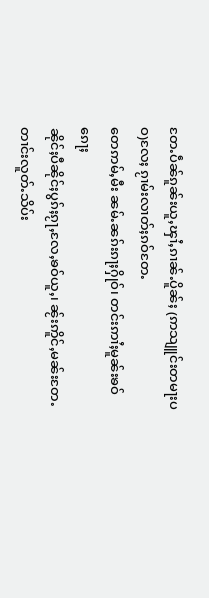တႄႉပဵၼ်ၵူၼ်းယူႇၾၢႆႇၵၢၼ်ႉပိူၼ်ႈ (ဢသျူင်းတမႃးပဝ)လႄႈ ၵႂၢမ်းလၢတ်ႈၵဝ်တႄႉ
တေဢမ်ႇမီး ၼမ်ႉၼၵ်းၵႃႈႁိုဝ်၊ တင်းဢၢႆႈမူၼ်းၶဝ်ၵေႃႈ
ၼိုင်ႈပီၼိုင်ႈပွၵ်ႈၵႂႃႇလႄႇၶဝ်ယူႇ၊ ၼႂ်းဢိူင်ႇမၼ်းတႄႉ တၢင်းလူတ်ႉသိပ်း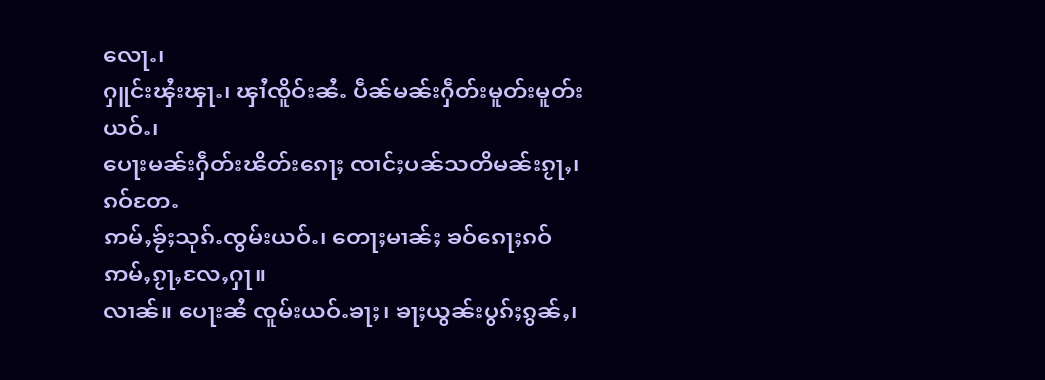လေႃႉ၊
ႁူင်းၾႆးၾႃႉ၊ ၾၢႆၸိူဝ်းၼႆႉ ပဵၼ်မၼ်းႁဵတ်းမူတ်းမူတ်းယဝ်ႉ၊
ပေႃးမၼ်းႁဵတ်းၽိတ်းၵေႃႈ ၸၢင်ႈပၼ်သတိမၼ်းၵႂႃႇ၊ ၵဝ်တႄႉ
ဢမ်ႇၶႂ်ႈသုၵ်ႉၸွမ်းယဝ်ႉ၊ တေႃႈမၢၼ်ႈ ၶဝ်ၵေႃႈၵဝ်ဢမ်ႇၵႂႃႇလႄႇႁႃ။
လၢၼ်။ ပေႃးၼႆ ၸူမ်းယဝ်ႉၶႃႈ၊ ၶႃႈယွၼ်းပွၵ်ႈၵွၼ်ႇ၊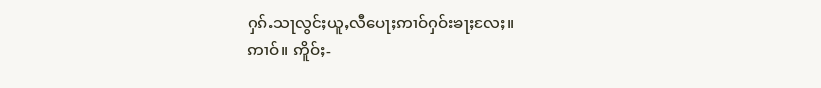ႁၵ်ႉသႃလွင်ႈယူႇလီပေႃႈဢၢဝ်ႁဝ်းၶႃႈလႄႈ။
ဢၢဝ်။ ဢိူဝ်ႈ-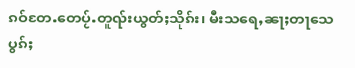ၵဝ်တႄႉတေပႂ်ႉတူၺ်းယွတ်ႈသိုၵ်း၊ မီးသရေႇၼႃႈတႃသေပွၵ်ႈ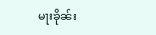မႃးၶိုၼ်း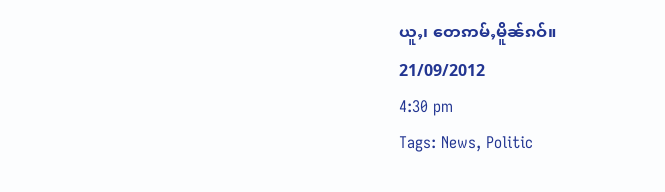ယူႇ၊ တေဢမ်ႇမိူၼ်ၵဝ်။
21/09/2012
4:30 pm
Tags: News, Politic